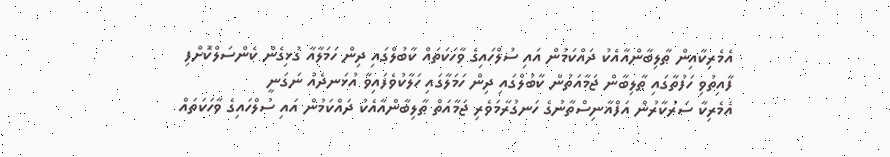އެމެރިކާއިން ޠާލިބާންއާއެކު ދައްކަމުން އައި ސުލްހައިގެ ވާހަކަތައް ކާބުލްގައި ދިން ހަމަލާއާ ގުޅިގެން ކެންސަލްކޮށްފި
ފާއިތުވި ހަފުތާގައި ޠާލިބާން ޖަމާއަތުން ކާބުލްގައި ދިން ހަމަލާގައި ހަލާކުވެފައިވާ އުޅަނދެއް ނަގަނީ
އެމެރިކާ ސަރުކާރުން އަފްޣާނިސްތާނުގެ ހަނގުރާމަވެރި ޖަމާއަތް ޠާލިބާންއާއެކު ދައްކަމުން އައި ސުލްހައިގެ ވާހަކަތައް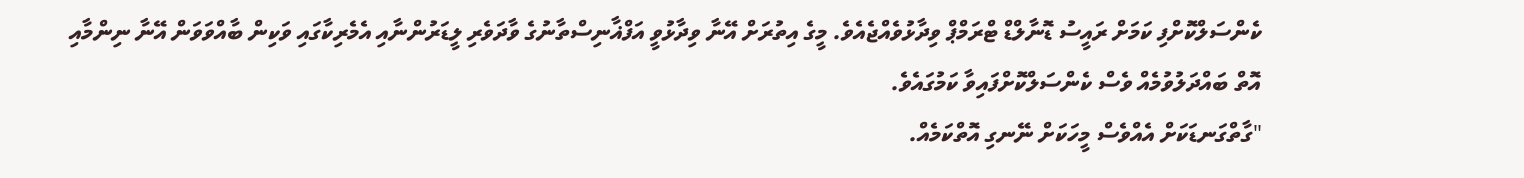ކެންސަލްކޮށްފި ކަމަށް ރައީސު ޑޮނާލްޑް ޓްރަމްޕް ވިދާޅުވެއްޖެއެވެ. މީގެ އިތުރަށް އޭނާ ވިދާޅުވީ އަފްޣާނިސްތާނުގެ ވާދަވެރި ލީޑަރުންނާއި އެމެރިކާގައި ވަކިން ބާއްވަވަން އޭނާ ނިންމާއި އޮތް ބައްދަލުވުމެއް ވެސް ކެންސަލްކޮށްފައިވާ ކަމުގައެވެ.
"ގާތްގަނޑަކަށް އެއްވެސް މީހަކަށް ނޭނގި އޮތްކަމެއް.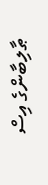ޠާލިބާންގެ އިސް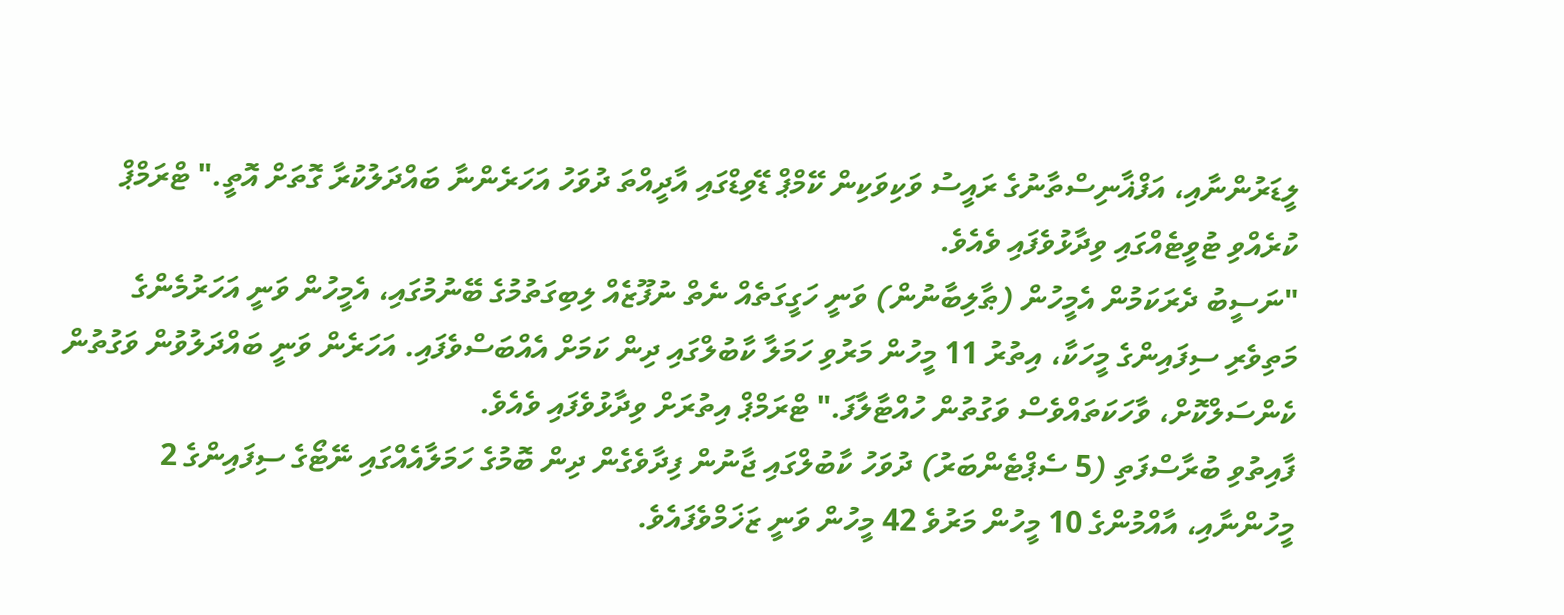ލީޑަރުންނާއި، އަފްޣާނިސްތާނުގެ ރައީސު ވަކިވަކިން ކޭމްޕް ޑޭވިޑްގައި އާދީއްތަ ދުވަހު އަހަރެންނާ ބައްދަލުކުރާ ގޮތަށް އޮތީ." ޓްރަމްޕް ކުރެއްވި ޓުވީޓެއްގައި ވިދާޅުވެފައި ވެއެވެ.
"ނަސީބު ދެރަކަމުން އެމީހުން (ޠާލިބާނުން) ވަނީ ހަގީގަތެއް ނެތް ނުފޫޒެއް ލިބިގަތުމުގެ ބޭނުމުގައި، އެމީހުން ވަނީ އަހަރުމެންގެ މަތިވެރި ސިފައިންގެ މީހަކާ، އިތުރު 11 މީހުން މަރުވި ހަމަލާ ކާބުލްގައި ދިން ކަމަށް އެއްބަސްވެފައި. އަހަރެން ވަނީ ބައްދަލުވުން ވަގުތުން ކެންސަލްކޮށް، ވާހަކަތައްވެސް ވަގުތުން ހުއްޓާލާފަ." ޓްރަމްޕް އިތުރަށް ވިދާޅުވެފައި ވެއެވެ.
ފާއިތުވި ބުރާސްފަތި (5 ސެޕްޓެންބަރު) ދުވަހު ކާބުލްގައި ޖާނުން ފިދާވެގެން ދިން ބޮމުގެ ހަމަލާއެއްގައި ނޭޓޯގެ ސިފައިންގެ 2 މީހުންނާއި، އާއްމުންގެ 10 މީހުން މަރުވެ 42 މީހުން ވަނީ ޒަޚަމްވެފައެވެ.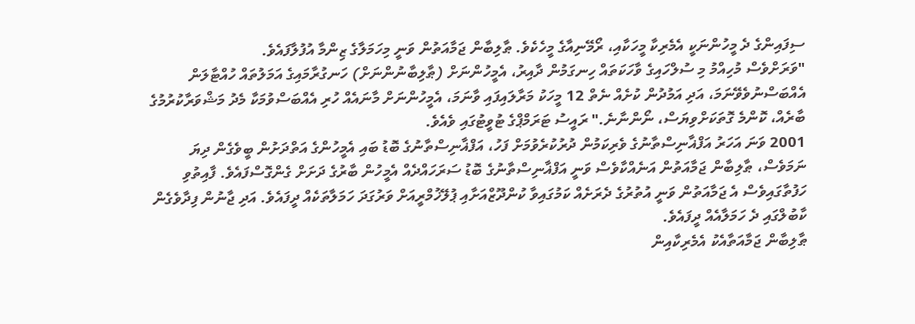ސިފައިންގެ ދެ މީހުންނަކީ އެމެރިކާ މީހަކާއި، ރޯމޭނިއާގެ މީހެކެވެ. ޠާލިބާން ޖަމާއަތުން ވަނީ މިހަމަލާގެ ޒިންމާ އުފުލާފައެވެ.
"ވަރަށްވެސް މުހިއްމު މި ސުލްހައިގެ ވާހަކަތައް ހިނގަމުން ދާއިރު، އެމީހުންނަށް (ޠާލިބާނުންނަށް) ހަނގުރާމައިގެ އަމަލުތައް ހުއްޓާލަން އެއްބަސްނުވެވޭނަމަ، އަދި އަމުދުން ކުށެއް ނެތް 12 މީހަކު މަރާލައިފައި ވާނަމަ، އެމީހުންނަށް މާނައެއް ހުރި އެއްބަސްވުމަކާ މެދު މަޝްވަރާކުރުމުގެ ބާރެއް، ކޮންމެ ގޮތަކަށްވިޔަސް، ނޯންނާނެ." ރައީސު ޓަރަމްޕްގެ ޓުވީޓުގައި ވެއެވެ.
2001 ވަނަ އަހަރު އަފްޣާނިސްތާނުގެ ވެރިކަމުން ދުރުކުރެވުމަށް ފަހު، އަފްޣާނިސްތާނުގެ ބޮޑު ބައި އެމީހުންގެ އަތްދަށުން ބީވެގެން ދިޔަ ނަމަވެސް، ޠާލިބާން ޖަމާއަތުން އަނެއްކާވެސް ވަނީ އަފްޣާނިސްތާނުގެ ބޮޑު ސަރަހައްދެއް އެމީހުން ބާރުގެ ދަށަށް ގެންގޮސްފައެވެ. ފާއިތުވި ހަފުތާގައިވެސް އެ ޖަމާއަތުން ވަނީ އުތުރުގެ ދެރަށެއް ކަމުގައިވާ ކުންދޫޒްއަށާއި ޕުލޭޚުމްރީއަށް ވަރުގަދަ ހަމަލާތަކެއް ދީފައެވެ. އަދި ޖާނުން ފިދާވެގެން ކާބުލްގައި ދެ ހަމަލާއެއް ދީފައެވެ.
ޠާލިބާން ޖަމާއަތާއެކު އެމެރިކާއިން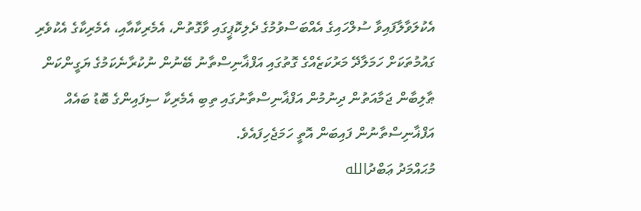އެކުލަވާލާފައިވާ ސުލްހައިގެ އެއްބަސްވުމުގެ ދެލިކޮޕީގައި ވާގޮތުން، އެމެރިކާއާއި، އެމެރިކާގެ އެކުވެރި ގައުމުތަކަށް ހަމަލާދޭ މަރުކަޒެއްގެ ގޮތުގައި އަފްޣާނިސްތާނު ބޭނުން ނުކުރާނެކަމުގެ ޔަގީންކަން ޠާލިބާން ޖަމާއަތުން ދިނުމުން އަފްޣާނިސްތާނުގައި ތިބި އެމެރިކާ ސިފައިންގެ ބޮޑު ބައެއް އަފްޣާނިސްތާނުން ފައިބަން އޮތީ ހަމަޖެހިފައެވެ.
މުޙައްމަދު ޢަބްދުالله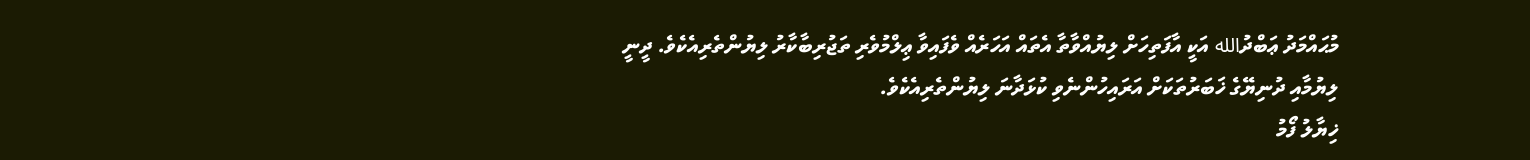މުޙައްމަދު ޢަބްދުالله އަކީ އާފަތިހަށް ލިޔުއްވާތާ އެތައް އަހަރެއް ވެފައިވާ ޢިލްމުވެރި ތަޖުރިބާކާރު ލިޔުންތެރިއެކެވެ. ދީނީ ލިޔުމާއި ދުނިޔޭގެ ޚަބަރުތަކަށް އަރައިހުންނެވި ކުޅަދާނަ ލިޔުންތެރިއެކެވެ.
ޚިޔާލު ފޯމު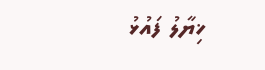ޚިޔާލު ފައުޅު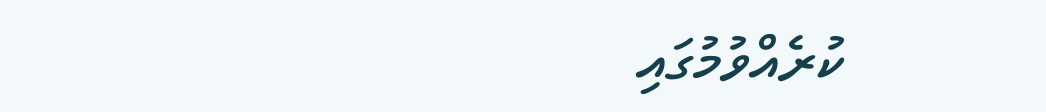ކުރެއްވުމުގައި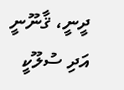ދީނީ، ޤާނޫނީ އަދި ސުލޫކީ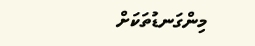މިންގަނޑުތަކަށް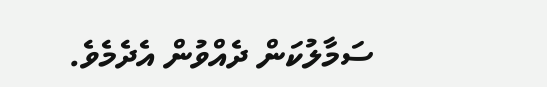ސަމާލުކަން ދެއްވުން އެދެމެވެ.